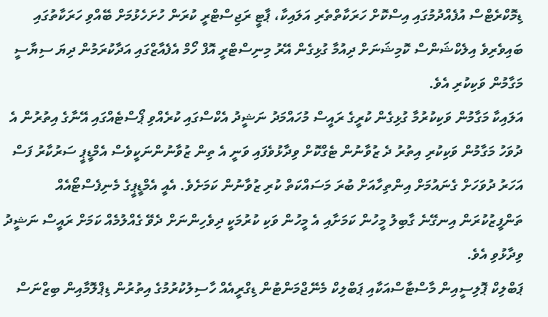ޑިމޮކްރެޓްސް އުފެއްދުމުގައި އިސްކޮށް ހަރަކާތްތެރި އަލައިކާ، ޕާޓީ ރަޖިސްޓްރީ ކުރަން ހުށަހެޅުމަށް ބޭއްވި ހަރަކާތުގައި ބައިވެރިވެ އިލެކްޝަންސް ކޮމިޝަނަށް ދިއުމާ ގުޅިގެން އޭރު މިނިސްޓްރީ އޮފް ހޯމް އެފެއާޒްގައި އަދާކުރަމުން ދިޔަ ސިޔާސީ މަގާމުން ވަކިކުރި އެވެ.
އަލައިކާ މަގާމުން ވަކިކުރުމާ ގުޅިގެން ކުރީގެ ރައީސް މުހައްމަދު ނަޝީދު އެކްސްގައި ކުރެއްވި ޕޯސްޓެއްގައި އޭނާގެ އިތުރުން އެ ދުވަހު މަގާމުން ވަކިކުރި އިތުރު ދެ ޒުވާނުން ޓެގްކޮށް ވިދާޅުވެފައި ވަނީ އެ ތިން ޒުވާނުންނަކީވެސް އެމްޑީޕީ ސަރުކާރު ފަސް އަހަރު ދުވަހަށް ގެނައުމަށް އިންތިހާއަށް ބުރަ މަސައްކަތް ކުރި ޒުވާނުން ކަމަށެވެ. އެއީ އެމްޑީޕީގެ މެނިފެސްޓޯއެއް ތަންފީޒުކުރަން އިނގޭނެ ގާބިލު މީހުން ކަމަށާއި އެ މީހުން ވަކި ކުރުމަކީ ދިވެހިންނަށް ދެވޭ ގެއްލުމެއް ކަމަށް ރައީސް ނަޝީދު ވިދާޅުވި އެވެ.
ޕަބްލިކް ޕޮލިސީއިން މާސްޓާސްއަކާއި ޕަބްލިކް މެނޭޖްމަންޓުން ޑިގްރީއެއް ހާސިލުކުރުމުގެ އިތުރުން ޑިޕްލޮމާއިން ބިޒްނަސް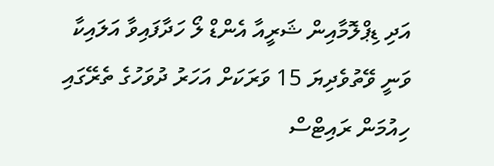އަދި ޑިޕްލޮމާއިން ޝަރީއާ އެންޑް ލޯ ހަދާފައިވާ އަލައިކާ ވަނީ ވޭތުވެދިޔަ 15 ވަރަކަށް އަހަރު ދުވަހުގެ ތެރޭގައި ހިއުމަން ރައިޓްސް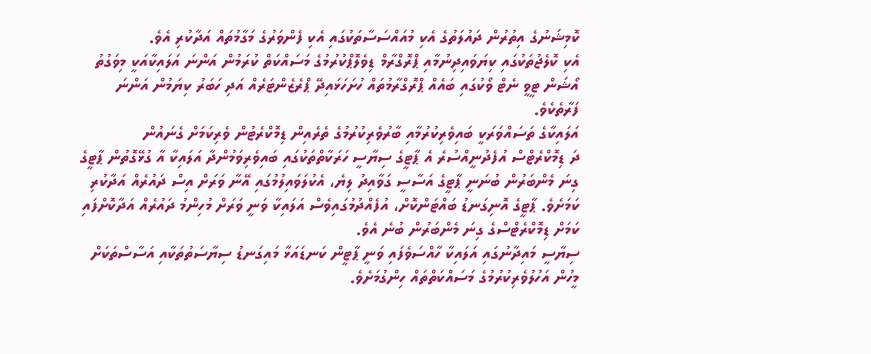ކޮމިޝަނުގެ އިތުރުން ދައުލަތުގެ އެކި މުއައްސަސާތަކުގައި އެކި ފެންވަރުގެ މަގާމުތައް އަދާކުރި އެވެ.
އެކި ކޮލެޖުތަކުގައި ކިޔަވައިދިނުމާއި ޕްރޮގްރާމް ޑިވެލޮޕްކުރުމުގެ މަސައްކަތް ކުރަމުން އަންނަ އަލައިކާއަކީ މިވަގުތު އޯޝަން ޓީވީ ނެޓް ވޯކުގައި ބައެއް ޕްރޮގްރާމުތައް ހުށަހަޅައިދޭ ޕްރެޒެންޓަރެއް އަދި ހަބަރު ކިޔަމުން އަންނަ ފަރާތެކެވެ.
އަލައިކާގެ ތަސައްވަރަކީ ބައިވެރިކުރުމާއި ބާރުވެރިކުރުމުގެ ތެރެއިން ޑިމޮކްރެޓުން ވެރިކަމަށް ގެނައުން
ދަ ޑިމޮކްރެޓްސް އުފެދުނީއްސުރެ އެ ޕާޓީގެ ސިޔާސީ ހަރަކާތްތަކުގައި ބައިވެރިވަމުންދާ އަލައިކާ އާ ގުޅޭގޮތުން ޕާޓީގެ ގިނަ މެންބަރުން ބުނަނީ ޕާޓީގެ އަސާސީ ގަވާއިދު ލިޔެ، އެކުލަވައިލުމުގައި އޭނާ ވަރަށް އިސް ދައުރެއް އަދާކުރި ކަމަށެވެ. ޕާޓީގެ އޮނިގަނޑު ބައްޓަންކޮށް، އުފެއްދުމުގައިވެސް އަލައިކާ ވަނީ ވަރަށް މުހިންމު ދައުރެއް އަދާކޮށްފައި ކަމަށް ޑިމޮކްރެޓްސްގެ ގިނަ މެންބަރުން ބުނެ އެވެ.
ސިޔާސީ މައިދާނުގައި އަލައިކާ ހާއްސަވެފައި ވަނީ ޕާޓީން ކަނޑައަޅާ މައިގަނޑު ސިޔާސަތުތަކާއި އަސާސްތަކަށް މީހުން އަހުލުވެރިކުރުމުގެ މަސައްކަތްތައް ހިންގުމަށެވެ.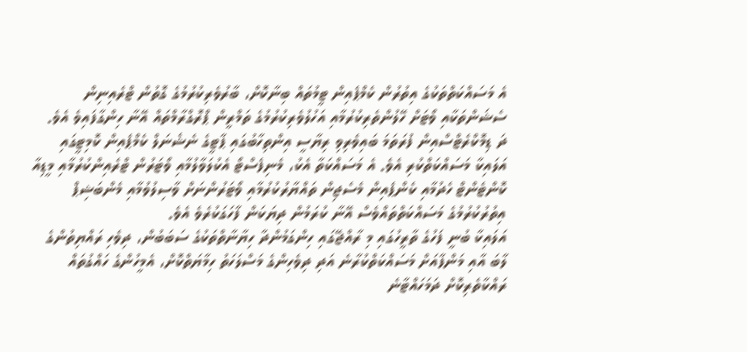އެ މަސައްކަތްތަކުގެ އިތުރުން ކެމްޕެއިން ޓީމުތައް ބިނާކޮށް، ބާރުވެރިކުރުމުގެ ގޮތުން ޓްރެއިނިން ސެޝަންތަކާއި ވޯޓަށް ހޭލުންތެރިކުރުމާއި އަހުލުވެރިކުރުމުގެ ތަމްރީން ޕްރޮގްރާމްތައް އޭނާ ހިންގާފައިވެ އެވެ.
ދަ ޑިމޮކްރެޓްސްއިން ފުރަތަމަ ބައިވެރިވި ރިޔާސީ އިންތިހާބުގައި ޕާޓީގެ ނެޝެނަލް ކެމްޕެއިން ކޮމިޓީގައި އަލައިކާ މަސައްކަތްކުރި އެވެ. އެ މަސައްކަތާ އެކު، މެނިފެސްޓޯ އެކުލަވާލުމާއި ވޯޓަރުން ޓްރެއިންކުރުމާއި މީޑިއާ ކޮންޓެންޓް ހެދުމާއި ކެންޕެއިން މެސެޖިން ތައްޔާރުކުރުމާއި ވޯޓަރުންނަށް ވާސިލުވުމާއި މެންބަޝިޕް އިތުރުކުރުމުގެ މަސައްކަތްތައްވެސް އޭނާ ކުރަމުން ދިޔަކަން ފާހަގަކުރެވެ އެވެ.
އަލައިކާ ބުނީ ފަހުގެ ތާރީހުގައި މި ރާއްޖޭގައި ހިންގަމުންދާ ހިޔާނާތްތަކުގެ ސަބަބުން، ދިވެހި ރައްޔިތުންގެ ލާބަ އާއި މަންފާއަށް މަސައްކަތްކުރާނެ އަދި ދިވެހިންގެ މަސްލަހަތު ހިމާޔަތްކޮށް، އެމީހުންގެ ހައްގުތައް ރައްކާތެރިކޮށް ދަމަހައްޓާނެ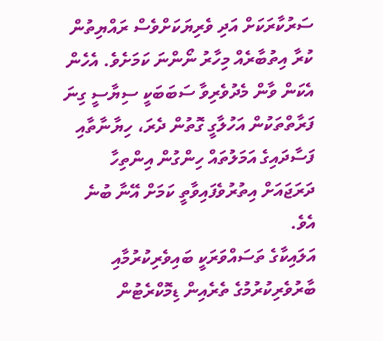ސަރުކާރަކަށް އަދި ވެރިޔަކަށްވެސް ރައްޔިތުން ކުރާ އިތުބާރެއް މިހާރު ނޯންނަ ކަމަށެވެ. އެހެން އެކަން ވާން މެދުވެރިވާ ސަބަބަކީ ސިޔާސީ ގިނަ ފަރާތްތަކުން އަހުލާގީ ގޮތުން ދެރަ، ހިޔާނާތާއި ފަސާދައިގެ އަމަލުތައް ހިންގުން އިންތިހާ ދަރަޖައަށް އިތުރުވެފައިވާތީ ކަމަށް އޭނާ ބުނެ އެވެ.
އަލައިކާގެ ތަސައްވަރަކީ ބައިވެރިކުރުމާއި ބާރުވެރިކުރުމުގެ ތެރެއިން ޑިމޮކްރެޓުން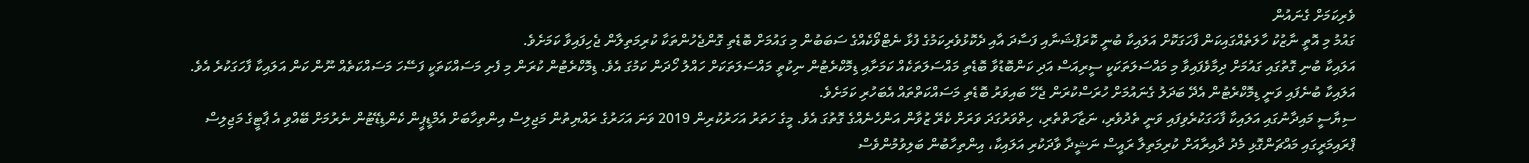ވެރިކަމަށް ގެނައުން
ގައުމު މި އޮތީ ނާޒުކު ހާލަތެއްގައިކަން ފާހަގަކޮށް އަލައިކާ ބުނީ ކޮރަޕްޝަނާއި ފަސާދަ އާއި ދެކޮޅުވެރިކަމުގެ ފުޅާ ނެޓްވޯކެއްގެ ސަބަބުން މި ގައުމަށް ބޮޑެތި ގޮންޖެހުންތަކާ ކުރިމަތިލާން ޖެހިފައިވާ ކަމަށެވެ.
އަލައިކާ ބުނި ގޮތުގައި ގައުމަށް ދިމާވެފައިވާ މި މައްސަލަތަކަކީ ސީރިއަސް އަދި ކަންބޮޑުވާ ބޮޑެތި މައްސަލަތަކެއް ކަމަށާއި ޑިމޮކްރެޓުން ނިކުތީ މައްސަލަތަކަށް ހައްލު ހޯދަން ކަމުގަ އެވެ. ޑިމޮކްރެޓުން ކުރަން މި ފެށި މަސައްކަތަކީ ފަސޭހަ މަސައްކަތެއް ނޫން ކަން އަލައިކާ ފާހަގަކުރެ އެވެ. އަލައިކާ ބުނެފައި ވަނީ ޑިމޮކްރެޓުން އެދޭ ބަދަލު ގެނައުމަށް ހުރަސްކުރަން ޖެހޭ ބައިވަރު ބޮޑެތި މަސައްކަތްތައް އެބަހުރި ކަމަށެވެ.
ސިޔާސީ މައިދާނުގައި އަލައިކާ ފާހަގަކުރެވިފައި ވަނީ ތެދުވެރި، ނަޒާހަތްތެރި، ހިތްވަރުގަދަ ވަރަށް ކެރޭ ޒުވާން އަންހެނެއްގެ ގޮތުގަ އެވެ. މީގެ ހަތަރު އަހަރުކުރިން 2019 ވަނަ އަހަރުގެ ރައްޔިތުން މަޖިލިސް އިންތިހާބަށް އެމްޑީޕީން ކެންޑިޑޭޓުން ނެރުމަށް ބޭއްވި އެ ޕާޓީގެ މަޖިލިސް ޕްރައިމަރީގައި މައްޗަންގޮޅި މެދު ދާއިރާއަށް ކުރިމަތިލާ ރައީސް ނަޝީދާ ވާދަކުރި އަލައިކާ، އިންތިހާބުން ބަލިވުމުންވެސް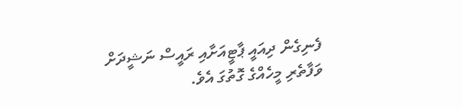ފެނިގެން ދިއައީ ޕާޓީއަށާއި ރައީސް ނަޝީދަށް ވަފާތެރި މީހެއްގެ ގޮތުގަ އެވެ.